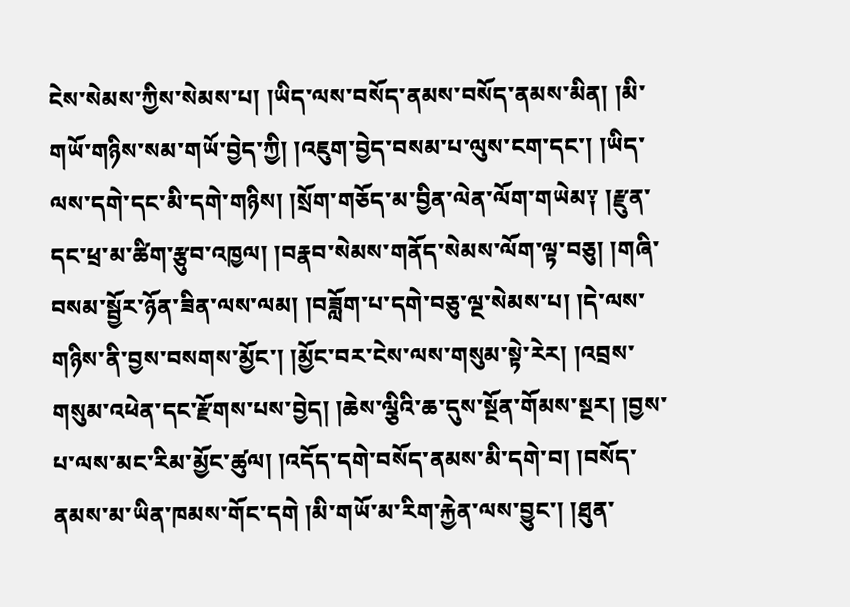ངེས་སེམས་ཀྱིས་སེམས་པ། །ཡིད་ལས་བསོད་ནམས་བསོད་ནམས་མིན། །མི་གཡོ་གཉིས་སམ་གཡོ་བྱེད་ཀྱི། །འཇུག་བྱེད་བསམ་པ་ལུས་ངག་དང་། །ཡིད་ལས་དགེ་དང་མི་དགེ་གཉིས། །སྲོག་གཅོད་མ་བྱིན་ལེན་ལོག་གཡེམ༑ །རྫུན་དང་ཕྲ་མ་ཚིག་རྩུབ་འཁྱལ། །བརྣབ་སེམས་གནོད་སེམས་ལོག་ལྟ་བཅུ། །གཞི་བསམ་སྦྱོར་ཉོན་ཟིན་ལས་ལམ། །བཟློག་པ་དགེ་བཅུ་ལྔ་སེམས་པ། །དེ་ལས་གཉིས་ནི་བྱས་བསགས་མྱོང་། །མྱོང་བར་ངེས་ལས་གསུམ་སྟེ་རེར། །འབྲས་གསུམ་འཕེན་དང་རྫོགས་པས་བྱེད། །ཆེས་ལྕིའི་ཆ་དུས་སྔོན་གོམས་སྔར། །བྱས་པ་ལས་མང་རིམ་མྱོང་ཚུལ། །འདོད་དགེ་བསོད་ནམས་མི་དགེ་བ། །བསོད་ནམས་མ་ཡིན་ཁམས་གོང་དགེ །མི་གཡོ་མ་རིག་རྐྱེན་ལས་བྱུང་། །ཐུན་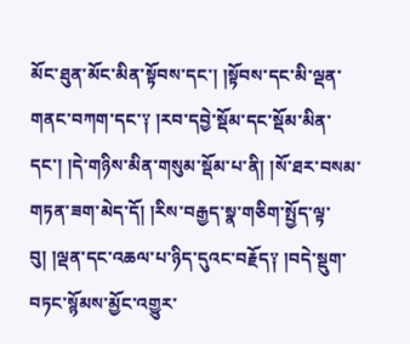མོང་ཐུན་མོང་མིན་སྟོབས་དང་། །སྟོབས་དང་མི་ལྡན་གནང་བཀག་དང་༑ །རབ་དབྱེ་སྡོམ་དང་སྡོམ་མིན་དང་། །དེ་གཉིས་མིན་གསུམ་སྡོམ་པ་ནི། །སོ་ཐར་བསམ་གཏན་ཟག་མེད་དོ། །རིས་བརྒྱད་སྣ་གཅིག་སྤྱོད་ལྟ་བུ། །ལྡན་དང་འཆལ་པ་ཉིད་དུའང་བརྗོད༑ །བདེ་སྡུག་བཏང་སྙོམས་མྱོང་འགྱུར་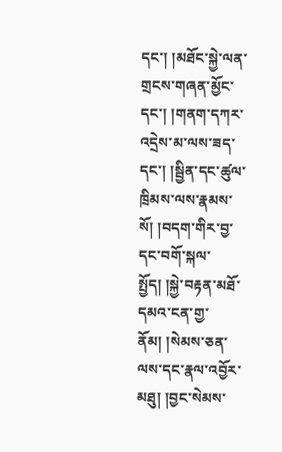དང་། །མཐོང་སྐྱེ་ལན་གྲངས་གཞན་མྱོང་དང་། །གནག་དཀར་འདྲེས་མ་ལས་ཟད་དང་། །སྦྱིན་དང་ཚུལ་ཁྲིམས་ལས་རྣམས་སོ། །བདག་གིར་བྱ་དང་བགོ་སྐལ་སྤྱོད། །སྐྱེ་བརྟན་མཐོ་དམའ་ངན་གྱ་ནོམ། །སེམས་ཅན་ལས་དང་རྣལ་འབྱོར་མཐུ། །བྱང་སེམས་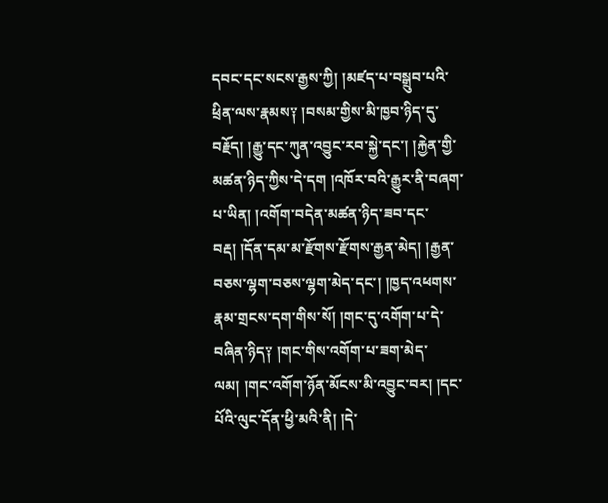དབང་དང་སངས་རྒྱས་ཀྱི། །མཛད་པ་བསྒྲུབ་པའི་ཕྲིན་ལས་རྣམས༑ །བསམ་གྱིས་མི་ཁྱབ་ཉིད་དུ་བརྗོད། །རྒྱུ་དང་ཀུན་འབྱུང་རབ་སྐྱེ་དང་། །རྐྱེན་གྱི་མཚན་ཉིད་ཀྱིས་དེ་དག །འཁོར་བའི་རྒྱུར་ནི་བཞག་པ་ཡིན། །འགོག་བདེན་མཚན་ཉིད་ཟབ་དང་བརྡ། །དོན་དམ་མ་རྫོགས་རྫོགས་རྒྱན་མེད། །རྒྱན་བཅས་ལྷག་བཅས་ལྷག་མེད་དང་། །ཁྱད་འཕགས་རྣམ་གྲངས་དག་གིས་སོ། །གང་དུ་འགོག་པ་དེ་བཞིན་ཉིད༑ །གང་གིས་འགོག་པ་ཟག་མེད་ལམ། །གང་འགོག་ཉོན་མོངས་མི་འབྱུང་བར། །དང་པོའི་ལུང་དོན་ཕྱི་མའི་ནི། །དེ་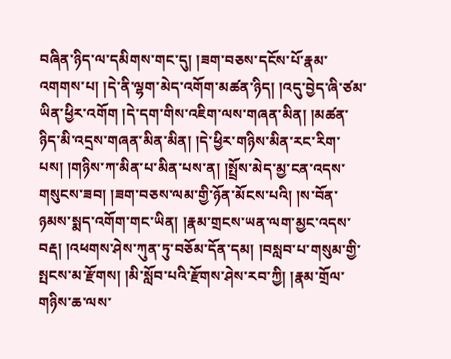བཞིན་ཉིད་ལ་དམིགས་གང་དུ། །ཟག་བཅས་དངོས་པོ་རྣམ་འགགས་པ། །དེ་ནི་ལྷག་མེད་འགོག་མཚན་ཉིད། །འདུ་བྱེད་ཞི་ཙམ་ཡིན་ཕྱིར་འགོག །དེ་དག་གིས་འཇིག་ལས་གཞན་མིན། །མཚན་ཉིད་མི་འདྲས་གཞན་མིན་མིན། །དེ་ཕྱིར་གཉིས་མིན་རང་རིག་པས། །གཉིས་ཀ་མིན་པ་མིན་པས་ན། །སྤྲོས་མེད་མྱ་ངན་འདས་གསུངས་ཟབ། །ཟག་བཅས་ལམ་གྱི་ཉོན་མོངས་པའི། །ས་བོན་ཉམས་སྨད་འགོག་གང་ཡིན། །རྣམ་གྲངས་ཡན་ལག་མྱང་འདས་བརྡ། །འཕགས་ཤེས་ཀུན་ཏུ་བཅོམ་དོན་དམ། །བསླབ་པ་གསུམ་གྱི་སྤངས་མ་རྫོགས། །མི་སློབ་པའི་རྫོགས་ཤེས་རབ་ཀྱི། །རྣམ་གྲོལ་གཉིས་ཆ་ལས་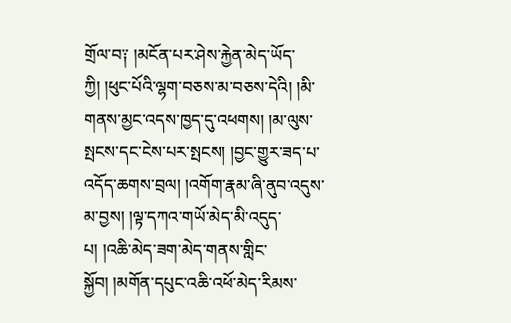གྲོལ་བ༑ །མངོན་པར་ཤེས་རྐྱེན་མེད་ཡོད་ཀྱི། །ཕུང་པོའི་ལྷག་བཅས་མ་བཅས་དེའི། །མི་གནས་མྱང་འདས་ཁྱད་དུ་འཕགས། །མ་ལུས་སྤངས་དང་ངེས་པར་སྤངས། །བྱང་གྱུར་ཟད་པ་འདོད་ཆགས་བྲལ། །འགོག་རྣམ་ཞི་ནུབ་འདུས་མ་བྱས། །ལྟ་དཀའ་གཡོ་མེད་མི་འདུད་པ། །འཆི་མེད་ཟག་མེད་གནས་གླིང་སྐྱོབ། །མགོན་དཔུང་འཆི་འཕོ་མེད་རིམས་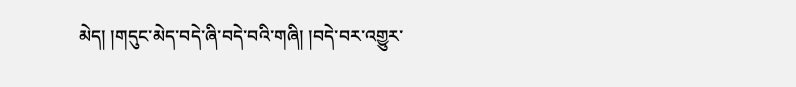མེད། །གདུང་མེད་བདེ་ཞི་བདེ་བའི་གཞི། །བདེ་བར་འགྱུར་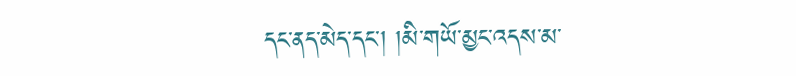དང་ནད་མེད་དང་། །མི་གཡོ་མྱང་འདས་མ་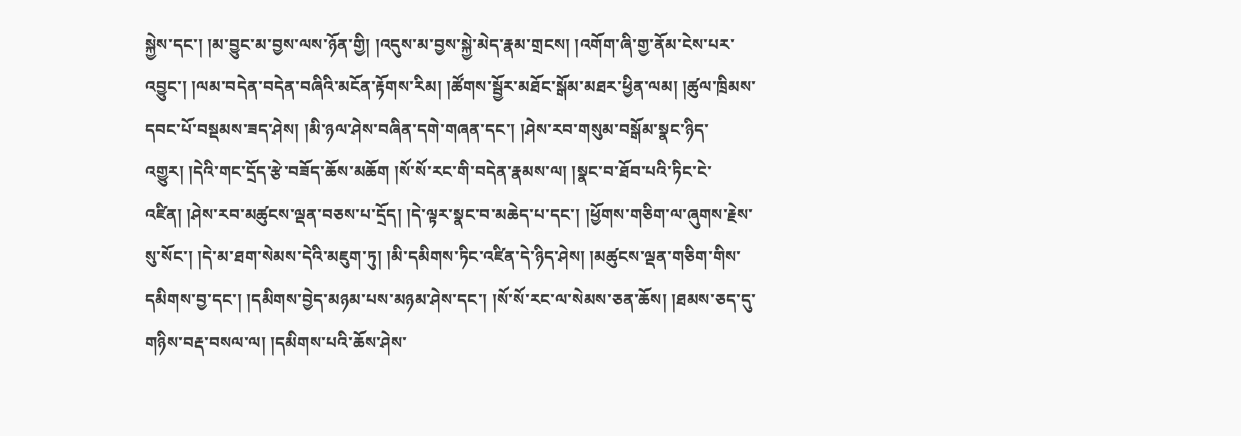སྐྱེས་དང་། །མ་བྱུང་མ་བྱས་ལས་ཉོན་གྱི། །འདུས་མ་བྱས་སྐྱེ་མེད་རྣམ་གྲངས། །འགོག་ཞི་གྱ་ནོམ་ངེས་པར་འབྱུང་། །ལམ་བདེན་བདེན་བཞིའི་མངོན་རྟོགས་རིམ། །ཚོགས་སྦྱོར་མཐོང་སྒོམ་མཐར་ཕྱིན་ལམ། །ཚུལ་ཁྲིམས་དབང་པོ་བསྡམས་ཟད་ཤེས། །མི་ཉལ་ཤེས་བཞིན་དགེ་གཞན་དང་། །ཤེས་རབ་གསུམ་བསྒོམ་སྣང་ཉིད་འགྱུར། །དེའི་གང་དྲོད་རྩེ་བཟོད་ཆོས་མཆོག །སོ་སོ་རང་གི་བདེན་རྣམས་ལ། །སྣང་བ་ཐོབ་པའི་ཏིང་ངེ་འཛིན། །ཤེས་རབ་མཚུངས་ལྡན་བཅས་པ་དྲོད། །དེ་ལྟར་སྣང་བ་མཆེད་པ་དང་། །ཕྱོགས་གཅིག་ལ་ཞུགས་རྗེས་སུ་སོང་། །དེ་མ་ཐག་སེམས་དེའི་མཇུག་ཏུ། །མི་དམིགས་ཏིང་འཛིན་དེ་ཉིད་ཤེས། །མཚུངས་ལྡན་གཅིག་གིས་དམིགས་བྱ་དང་། །དམིགས་བྱེད་མཉམ་པས་མཉམ་ཤེས་དང་། །སོ་སོ་རང་ལ་སེམས་ཅན་ཆོས། །ཐམས་ཅད་དུ་གཉིས་བརྡ་བསལ་ལ། །དམིགས་པའི་ཆོས་ཤེས་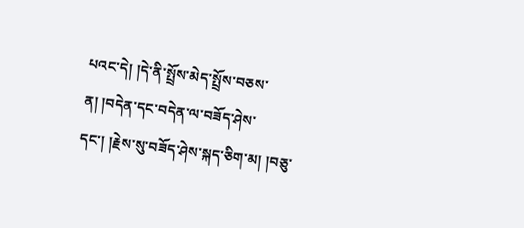པའང་དེ། །དེ་ནི་སྤྲོས་མེད་སྤྲོས་བཅས་ན། །བདེན་དང་བདེན་ལ་བཟོད་ཤེས་དང་། །རྗེས་སུ་བཟོད་ཤེས་སྐད་ཅིག་མ། །བཅུ་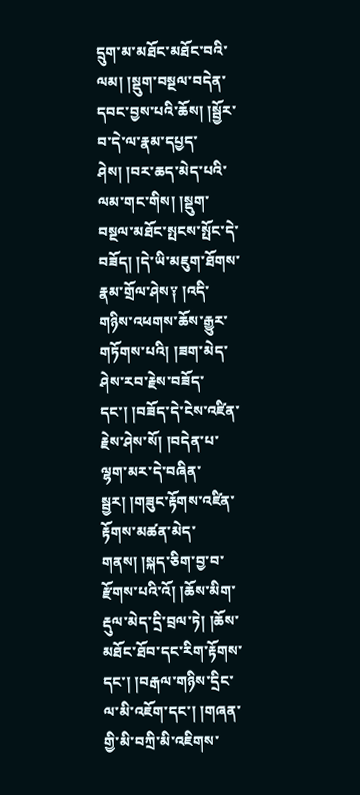དྲུག་མ་མཐོང་མཐོང་བའི་ལམ། །སྡུག་བསྔལ་བདེན་དབང་བྱས་པའི་ཆོས། །སྦྱོར་བ་དེ་ལ་རྣམ་དཔྱད་ཤེས། །བར་ཆད་མེད་པའི་ལམ་གང་གིས། །སྡུག་བསྔལ་མཐོང་སྤངས་སྤོང་དེ་བཟོད། །དེ་ཡི་མཇུག་ཐོགས་རྣམ་གྲོལ་ཤེས༑ །འདི་གཉིས་འཕགས་ཆོས་རྒྱུར་གཏོགས་པའི། །ཟག་མེད་ཤེས་རབ་རྗེས་བཟོད་དང་། །བཟོད་དེ་ངེས་འཛིན་རྗེས་ཤེས་སོ། །བདེན་པ་ལྷག་མར་དེ་བཞིན་སྦྱར། །གཟུང་རྟོགས་འཛིན་རྟོགས་མཚན་མེད་གནས། །སྐད་ཅིག་བྱ་བ་རྫོགས་པའི་འོ། །ཆོས་མིག་རྡུལ་མེད་དྲི་བྲལ་ཏེ། །ཆོས་མཐོང་ཐོབ་དང་རིག་རྟོགས་དང་། །བརྒལ་གཉིས་དྲིང་ལ་མི་འཇོག་དང་། །གཞན་གྱི་མི་བཀྲི་མི་འཇིགས་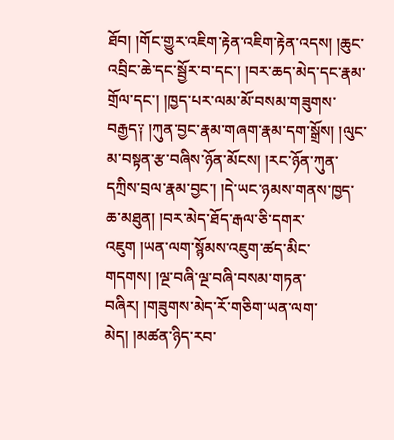ཐོབ། །གོང་གྱུར་འཇིག་རྟེན་འཇིག་རྟེན་འདས། །ཆུང་འབྲིང་ཆེ་དང་སྦྱོར་བ་དང་། །བར་ཆད་མེད་དང་རྣམ་གྲོལ་དང་། །ཁྱད་པར་ལམ་མོ་བསམ་གཟུགས་བརྒྱད༑ །ཀུན་བྱང་རྣམ་གཞག་རྣམ་དག་སྒྲོས། །ལུང་མ་བསྟན་རྩ་བཞིས་ཉོན་མོངས། །རང་ཉོན་ཀུན་དཀྲིས་བྲལ་རྣམ་བྱང་། །དེ་ཡང་ཉམས་གནས་ཁྱད་ཆ་མཐུན། །བར་མེད་ཐོད་རྒལ་ཅི་དགར་འཇུག །ཡན་ལག་སྙོམས་འཇུག་ཚད་མིང་གདགས། །ལྔ་བཞི་ལྔ་བཞི་བསམ་གཏན་བཞིར། །གཟུགས་མེད་རོ་གཅིག་ཡན་ལག་མེད། །མཚན་ཉིད་རབ་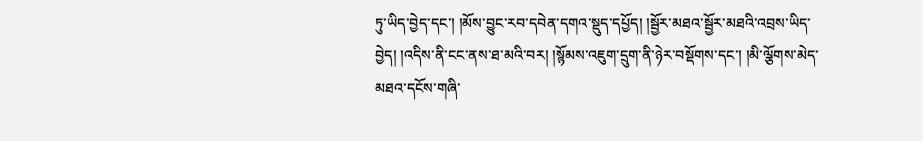ཏུ་ཡིད་བྱེད་དང་། །མོས་བྱུང་རབ་དབེན་དགའ་སྡུད་དཔྱོད། །སྦྱོར་མཐའ་སྦྱོར་མཐའི་འབྲས་ཡིད་བྱེད། །འདིས་ནི་ངང་ནས་ཐ་མའི་བར། །སྙོམས་འཇུག་དྲུག་ནི་ཉེར་བསྡོགས་དང་། །མི་ལྕོགས་མེད་མཐའ་དངོས་གཞི་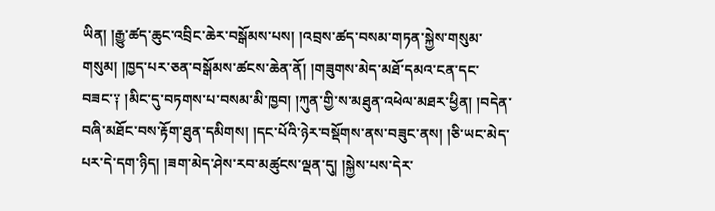ཡིན། །རྒྱུ་ཚད་ཆུང་འབྲིང་ཆེར་བསྒོམས་པས། །འབྲས་ཚད་བསམ་གཏན་སྐྱེས་གསུམ་གསུམ། །ཁྱད་པར་ཅན་བསྒོམས་ཚངས་ཆེན་ནོ། །གཟུགས་མེད་མཐོ་དམའ་ངན་དང་བཟང་༑ །མིང་དུ་བཏགས་པ་བསམ་མི་ཁྱབ། །ཀུན་གྱི་ས་མཐུན་འཕེལ་མཐར་ཕྱིན། །བདེན་བཞི་མཐོང་བས་རྟོག་ཐུན་དམིགས། །དང་པོའི་ཉེར་བསྡོགས་ནས་བཟུང་ནས། །ཅི་ཡང་མེད་པར་དེ་དག་ཉིད། །ཟག་མེད་ཤེས་རབ་མཚུངས་ལྡན་དུ། །སྐྱེས་པས་དེར་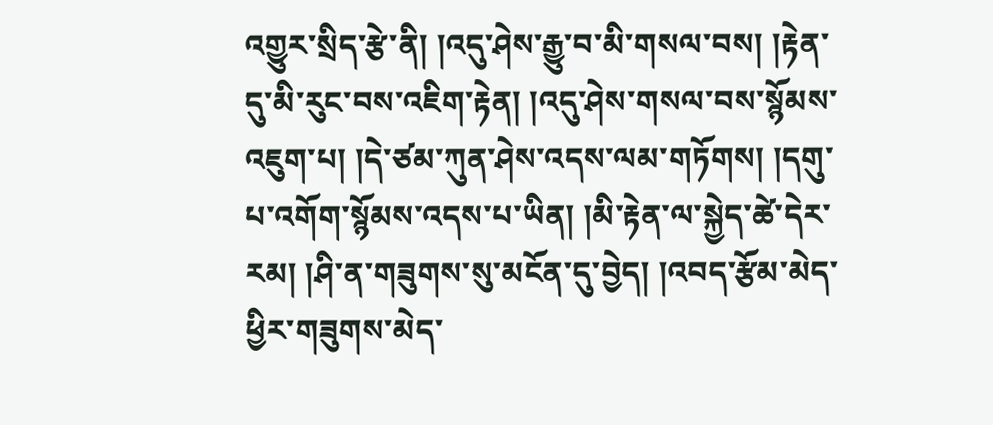འགྱུར་སྲིད་རྩེ་ནི། །འདུ་ཤེས་རྒྱུ་བ་མི་གསལ་བས། །རྟེན་དུ་མི་རུང་བས་འཇིག་རྟེན། །འདུ་ཤེས་གསལ་བས་སྙོམས་འཇུག་པ། །དེ་ཙམ་ཀུན་ཤེས་འདས་ལམ་གཏོགས། །དགུ་པ་འགོག་སྙོམས་འདས་པ་ཡིན། །མི་རྟེན་ལ་སྐྱེད་ཚེ་དེར་རམ། །ཤི་ན་གཟུགས་སུ་མངོན་དུ་བྱེད། །འབད་རྩོམ་མེད་ཕྱིར་གཟུགས་མེད་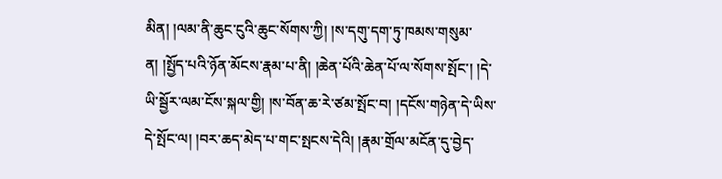མིན། །ལམ་ནི་ཆུང་ངུའི་ཆུང་སོགས་ཀྱི། །ས་དགུ་དག་ཏུ་ཁམས་གསུམ་ན། །སྤྱོད་པའི་ཉོན་མོངས་རྣམ་པ་ནི། །ཆེན་པོའི་ཆེན་པོ་ལ་སོགས་སྤོང་། །དེ་ཡི་སྦྱོར་ལམ་ངོས་སྐལ་གྱི། །ས་བོན་ཆ་རེ་ཙམ་སྤོང་བ། །དངོས་གཉེན་དེ་ཡིས་དེ་སྤོང་ལ། །བར་ཆད་མེད་པ་གང་སྤངས་དེའི། །རྣམ་གྲོལ་མངོན་དུ་བྱེད་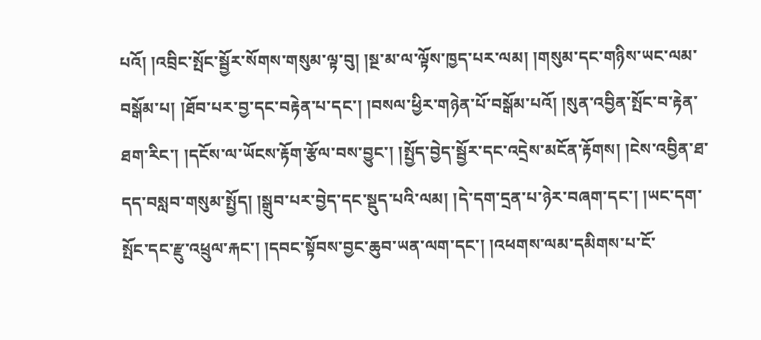པའོ། །འབྲིང་སྤོང་སྦྱོར་སོགས་གསུམ་ལྟ་བུ། །སྔ་མ་ལ་ལྟོས་ཁྱད་པར་ལམ། །གསུམ་དང་གཉིས་ཡང་ལམ་བསྒོམ་པ། །ཐོབ་པར་བྱ་དང་བརྟེན་པ་དང་། །བསལ་ཕྱིར་གཉེན་པོ་བསྒོམ་པའོ། །སུན་འབྱིན་སྤོང་བ་རྟེན་ཐག་རིང་། །དངོས་ལ་ཡོངས་རྟོག་རྩོལ་བས་བྱུང་། །སྤྱོད་བྱེད་སྦྱོར་དང་འདྲེས་མངོན་རྟོགས། །ངེས་འབྱིན་ཐ་དད་བསླབ་གསུམ་སྤྱོད། །སྒྲུབ་པར་བྱེད་དང་སྡུད་པའི་ལམ། །དེ་དག་དྲན་པ་ཉེར་བཞག་དང་། །ཡང་དག་སྤོང་དང་རྫུ་འཕྲུལ་རྐང་། །དབང་སྟོབས་བྱང་ཆུབ་ཡན་ལག་དང་། །འཕགས་ལམ་དམིགས་པ་ངོ་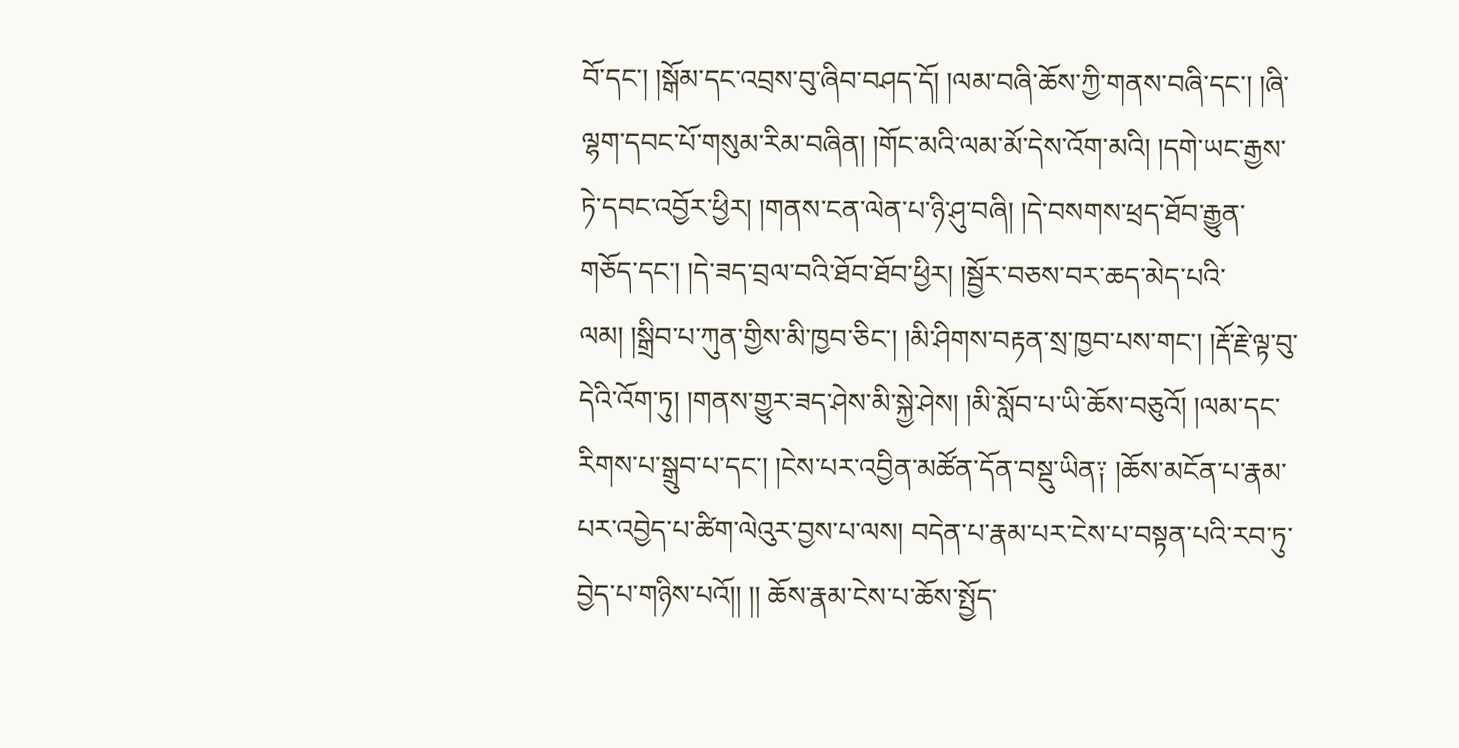བོ་དང་། །སྒོམ་དང་འབྲས་བུ་ཞིབ་བཤད་དོ། །ལམ་བཞི་ཆོས་ཀྱི་གནས་བཞི་དང་། །ཞི་ལྷག་དབང་པོ་གསུམ་རིམ་བཞིན། །གོང་མའི་ལམ་མོ་དེས་འོག་མའི། །དགེ་ཡང་རྒྱས་ཏེ་དབང་འབྱོར་ཕྱིར། །གནས་ངན་ལེན་པ་ཉི་ཤུ་བཞི། །དེ་བསགས་ཕྲད་ཐོབ་རྒྱུན་གཅོད་དང་། །དེ་ཟད་བྲལ་བའི་ཐོབ་ཐོབ་ཕྱིར། །སྦྱོར་བཅས་བར་ཆད་མེད་པའི་ལམ། །སྒྲིབ་པ་ཀུན་གྱིས་མི་ཁྱབ་ཅིང་། །མི་ཤིགས་བརྟན་སྲ་ཁྱབ་པས་གང་། །རྡོ་རྗེ་ལྟ་བུ་དེའི་འོག་ཏུ། །གནས་གྱུར་ཟད་ཤེས་མི་སྐྱེ་ཤེས། །མི་སློབ་པ་ཡི་ཆོས་བཅུའོ། །ལམ་དང་རིགས་པ་སྒྲུབ་པ་དང་། །ངེས་པར་འབྱིན་མཚོན་དོན་བསྡུ་ཡིན༑ །ཆོས་མངོན་པ་རྣམ་པར་འབྱེད་པ་ཚིག་ལེའུར་བྱས་པ་ལས། བདེན་པ་རྣམ་པར་ངེས་པ་བསྟན་པའི་རབ་ཏུ་བྱེད་པ་གཉིས་པའོ།། །། ཆོས་རྣམ་ངེས་པ་ཆོས་སྤྱོད་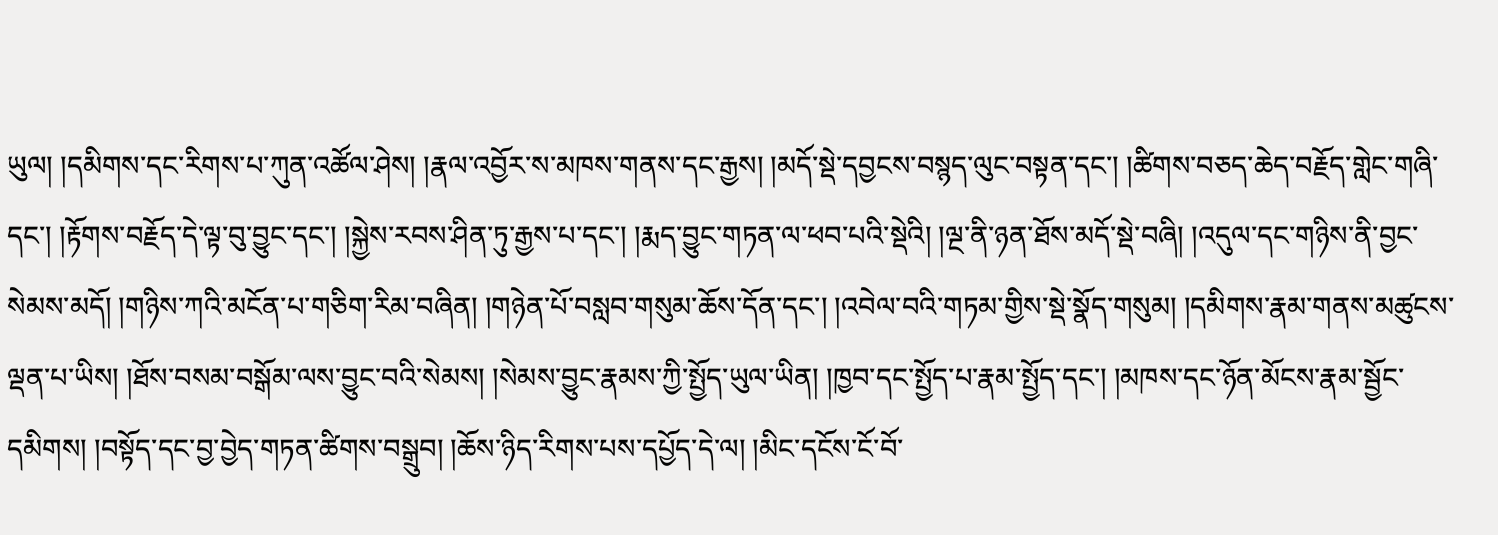ཡུལ། །དམིགས་དང་རིགས་པ་ཀུན་འཚོལ་ཤེས། །རྣལ་འབྱོར་ས་མཁས་གནས་དང་རྒྱས། །མདོ་སྡེ་དབྱངས་བསྙད་ལུང་བསྟན་དང་། །ཚིགས་བཅད་ཆེད་བརྗོད་གླེང་གཞི་དང་། །རྟོགས་བརྗོད་དེ་ལྟ་བུ་བྱུང་དང་། །སྐྱེས་རབས་ཤིན་ཏུ་རྒྱས་པ་དང་། །རྨད་བྱུང་གཏན་ལ་ཕབ་པའི་སྡེའི། །ལྔ་ནི་ཉན་ཐོས་མདོ་སྡེ་བཞི། །འདུལ་དང་གཉིས་ནི་བྱང་སེམས་མདོ། །གཉིས་ཀའི་མངོན་པ་གཅིག་རིམ་བཞིན། །གཉེན་པོ་བསླབ་གསུམ་ཆོས་དོན་དང་། །འབེལ་བའི་གཏམ་གྱིས་སྡེ་སྣོད་གསུམ། །དམིགས་རྣམ་གནས་མཚུངས་ལྡན་པ་ཡིས། །ཐོས་བསམ་བསྒོམ་ལས་བྱུང་བའི་སེམས། །སེམས་བྱུང་རྣམས་ཀྱི་སྤྱོད་ཡུལ་ཡིན། །ཁྱབ་དང་སྤྱོད་པ་རྣམ་སྤྱོད་དང་། །མཁས་དང་ཉོན་མོངས་རྣམ་སྦྱོང་དམིགས། །བསྟོད་དང་བྱ་བྱེད་གཏན་ཚིགས་བསྒྲུབ། །ཆོས་ཉིད་རིགས་པས་དཔྱོད་དེ་ལ། །མིང་དངོས་ངོ་བོ་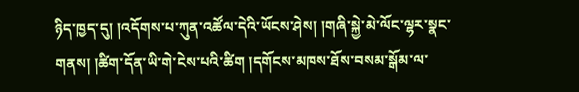ཉིད་ཁྱད་དུ། །འདོགས་པ་ཀུན་འཚོལ་དེའི་ཡོངས་ཤེས། །གཞི་སྐྱེ་མེ་ལོང་ལྷར་སྣང་གནས། །ཚིག་དོན་ཡི་གེ་ངེས་པའི་ཚིག །དགོངས་མཁས་ཐོས་བསམ་སྒོམ་ལ་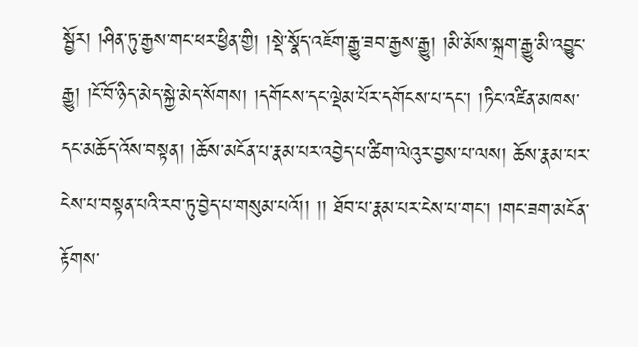སྦྱོར། །ཤིན་ཏུ་རྒྱས་གང་ཕར་ཕྱིན་གྱི། །སྡེ་སྣོད་འཇོག་རྒྱུ་ཟབ་རྒྱས་རྒྱུ། །མི་མོས་སྐྲག་རྒྱུ་མི་འབྱུང་རྒྱུ། །ངོ་བོ་ཉིད་མེད་སྐྱེ་མེད་སོགས། །དགོངས་དང་ལྡེམ་པོར་དགོངས་པ་དང་། །ཏིང་འཛིན་མཁས་དང་མཆོད་འོས་བསྟན། །ཆོས་མངོན་པ་རྣམ་པར་འབྱེད་པ་ཚིག་ལེའུར་བྱས་པ་ལས། ཆོས་རྣམ་པར་ངེས་པ་བསྟན་པའི་རབ་ཏུ་བྱེད་པ་གསུམ་པའོ།། །། ཐོབ་པ་རྣམ་པར་ངེས་པ་གང་། །གང་ཟག་མངོན་རྟོགས་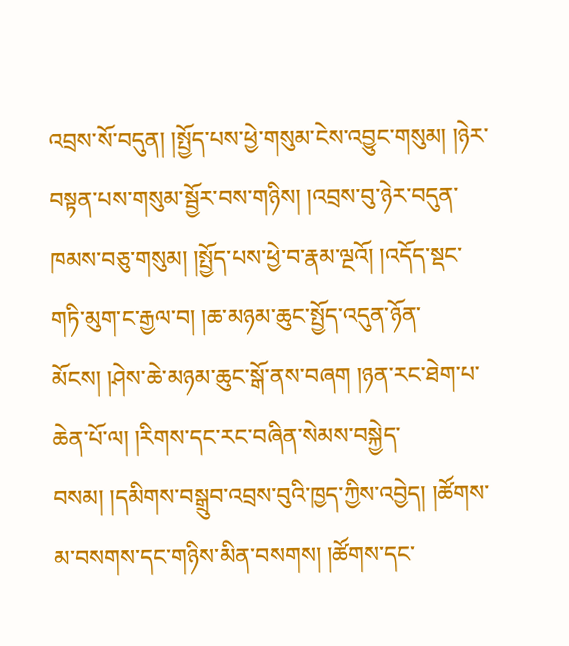འབྲས་སོ་བདུན། །སྤྱོད་པས་ཕྱེ་གསུམ་ངེས་འབྱུང་གསུམ། །ཉེར་བསྟན་པས་གསུམ་སྦྱོར་བས་གཉིས། །འབྲས་བུ་ཉེར་བདུན་ཁམས་བཅུ་གསུམ། །སྤྱོད་པས་ཕྱེ་བ་རྣམ་ལྔའོ། །འདོད་སྡང་གཏི་མུག་ང་རྒྱལ་བ། །ཆ་མཉམ་ཆུང་སྤྱོད་འདུན་ཉོན་མོངས། །ཤེས་ཆེ་མཉམ་ཆུང་སྒོ་ནས་བཞག །ཉན་རང་ཐེག་པ་ཆེན་པོ་ལ། །རིགས་དང་རང་བཞིན་སེམས་བསྐྱེད་བསམ། །དམིགས་བསྒྲུབ་འབྲས་བུའི་ཁྱད་ཀྱིས་འབྱེད། །ཚོགས་མ་བསགས་དང་གཉིས་མིན་བསགས། །ཚོགས་དང་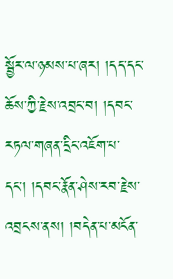སྦྱོར་ལ་ཉམས་པ་ཞར། །དད་དང་ཆོས་ཀྱི་རྗེས་འབྲང་བ། །དབང་རཏལ་གཞན་དྲིང་འཇོག་པ་དང་། །དབང་རྣོན་ཤེས་རབ་རྗེས་འབྲངས་ནས། །བདེན་པ་མངོན་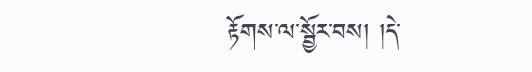རྟོགས་ལ་སྦྱོར་བས། །དེ་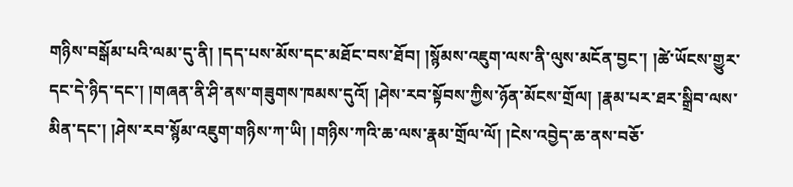གཉིས་བསྒོམ་པའི་ལམ་དུ་ནི། །དད་པས་མོས་དང་མཐོང་བས་ཐོབ། །སྙོམས་འཇུག་ལས་ནི་ལུས་མངོན་བྱང་། །ཚེ་ཡོངས་གྱུར་དང་དེ་ཉིད་དང་། །གཞན་ནི་ཤི་ནས་གཟུགས་ཁམས་དུའོ། །ཤེས་རབ་སྟོབས་ཀྱིས་ཉོན་མོངས་གྲོལ། །རྣམ་པར་ཐར་སྒྲིབ་ལས་མིན་དང་། །ཤེས་རབ་སྙོམ་འཇུག་གཉིས་ཀ་ཡི། །གཉིས་ཀའི་ཆ་ལས་རྣམ་གྲོལ་ལོ། །ངེས་འབྱེད་ཆ་ནས་བཅོ་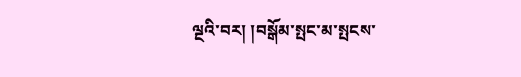ལྔའི་བར། །བསྒོམ་སྤང་མ་སྤངས་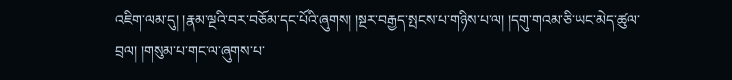འཇིག་ལམ་དུ། །རྣམ་ལྔའི་བར་བཅོམ་དང་པོའི་ཞུགས། །སྔར་བརྒྱད་སྤངས་པ་གཉིས་པ་ལ། །དགུ་གའམ་ཅི་ཡང་མེད་ཚུལ་བྲལ། །གསུམ་པ་གང་ལ་ཞུགས་པ་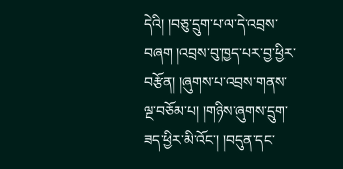དེའི། །བཅུ་དྲུག་པ་ལ་དེ་འབྲས་བཞག །འབྲས་བུ་ཁྱད་པར་བྱ་ཕྱིར་བརྩོན། །ཞུགས་པ་འབྲས་གནས་ལྔ་བཅོམ་པ། །གཉིས་ཞུགས་དྲུག་ཟད་ཕྱིར་མི་འོང་། །བདུན་དང་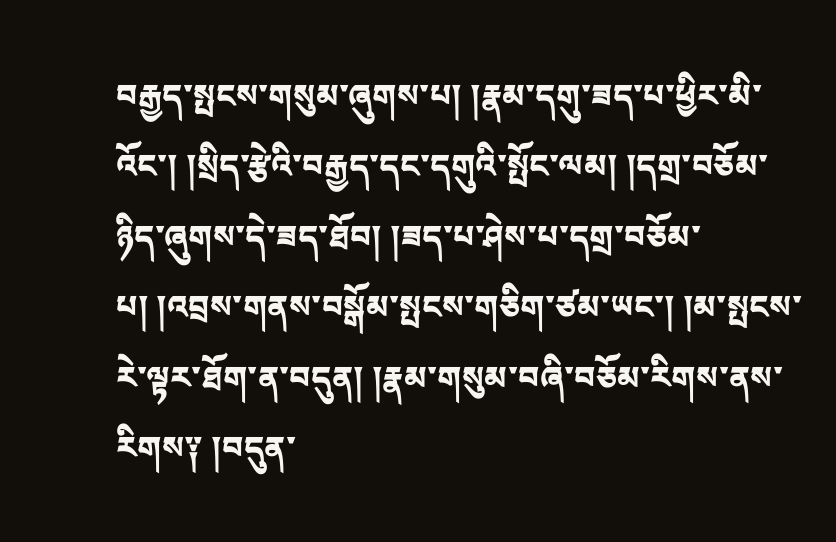བརྒྱད་སྤངས་གསུམ་ཞུགས་པ། །རྣམ་དགུ་ཟད་པ་ཕྱིར་མི་འོང་། །སྲིད་རྩེའི་བརྒྱད་དང་དགུའི་སྤོང་ལམ། །དགྲ་བཅོམ་ཉིད་ཞུགས་དེ་ཟད་ཐོབ། །ཟད་པ་ཤེས་པ་དགྲ་བཅོམ་པ། །འབྲས་གནས་བསྒོམ་སྤངས་གཅིག་ཙམ་ཡང་། །མ་སྤངས་རེ་ལྟར་ཐོག་ན་བདུན། །རྣམ་གསུམ་བཞི་བཅོམ་རིགས་ནས་རིགས༑ །བདུན་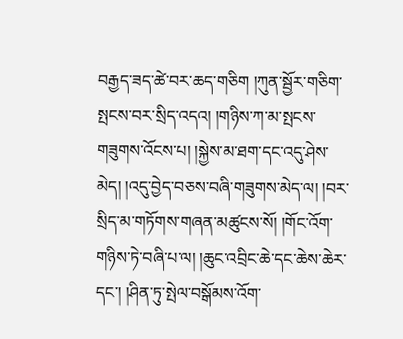བརྒྱད་ཟད་ཚེ་བར་ཆད་གཅིག །ཀུན་སྦྱོར་གཅིག་སྤངས་བར་སྲིད་འདའ། །གཉིས་ཀ་མ་སྤངས་གཟུགས་འོངས་པ། །སྐྱེས་མ་ཐག་དང་འདུ་ཤེས་མེད། །འདུ་བྱེད་བཅས་བཞི་གཟུགས་མེད་ལ། །བར་སྲིད་མ་གཏོགས་གཞན་མཚུངས་སོ། །གོང་འོག་གཉིས་ཏེ་བཞི་པ་ལ། །ཆུང་འབྲིང་ཆེ་དང་ཆེས་ཆེར་དང་། །ཤིན་ཏུ་སྤེལ་བསྒོམས་འོག་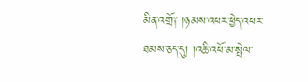མིན་འགྲོ༑ །ཉམས་འཕར་ཕྱེད་འཕར་ཐམས་ཅད་དུ། །འཆི་འཕོ་མ་སྤེལ་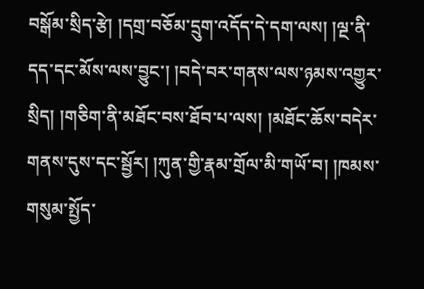བསྒོམ་སྲིད་རྩེ། །དགྲ་བཅོམ་དྲུག་འདོད་དེ་དག་ལས། །ལྔ་ནི་དད་དང་མོས་ལས་བྱུང་། །བདེ་བར་གནས་ལས་ཉམས་འགྱུར་སྲིད། །གཅིག་ནི་མཐོང་བས་ཐོབ་པ་ལས། །མཐོང་ཆོས་བདེར་གནས་དུས་དང་སྦྱོར། །ཀུན་གྱི་རྣམ་གྲོལ་མི་གཡོ་བ། །ཁམས་གསུམ་སྤྱོད་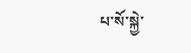པ་སོ་སྐྱེ་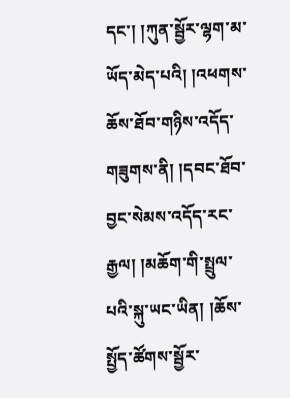དང་། །ཀུན་སྦྱོར་ལྷག་མ་ཡོད་མེད་པའི། །འཕགས་ཆོས་ཐོབ་གཉིས་འདོད་གཟུགས་ནི། །དབང་ཐོབ་བྱང་སེམས་འདོད་རང་རྒྱལ། །མཆོག་གི་སྤྲུལ་པའི་སྐུ་ཡང་ཡིན། །ཆོས་སྤྱོད་ཚོགས་སྦྱོར་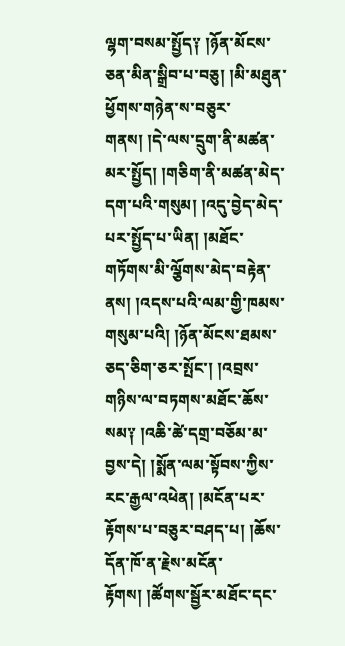ལྷག་བསམ་སྤྱོད༑ །ཉོན་མོངས་ཅན་མིན་སྒྲིབ་པ་བཅུ། །མི་མཐུན་ཕྱོགས་གཉེན་ས་བཅུར་གནས། །དེ་ལས་དྲུག་ནི་མཚན་མར་སྤྱོད། །གཅིག་ནི་མཚན་མེད་དག་པའི་གསུམ། །འདུ་བྱེད་མེད་པར་སྤྱོད་པ་ཡིན། །མཐོང་གཏོགས་མི་ལྕོགས་མེད་བརྟེན་ནས། །འདས་པའི་ལམ་གྱི་ཁམས་གསུམ་པའི། །ཉོན་མོངས་ཐམས་ཅད་ཅིག་ཅར་སྤོང་། །འབྲས་གཉིས་ལ་བཏགས་མཐོང་ཆོས་སམ༑ །འཆི་ཚེ་དགྲ་བཅོམ་མ་བྱས་དེ། །སྨོན་ལམ་སྟོབས་ཀྱིས་རང་རྒྱལ་འཕེན། །མངོན་པར་རྟོགས་པ་བཅུར་བཤད་པ། །ཆོས་དོན་ཁོ་ན་རྗེས་མངོན་རྟོགས། །ཚོགས་སྦྱོར་མཐོང་དང་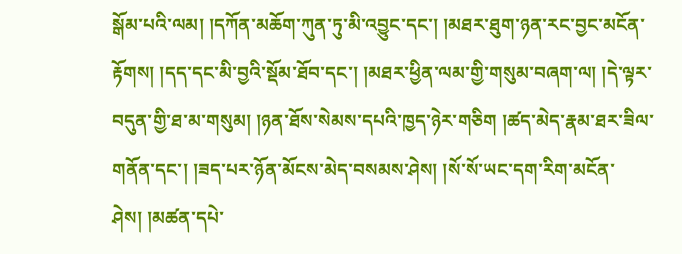སྒོམ་པའི་ལམ། །དཀོན་མཆོག་ཀུན་ཏུ་མི་འབྱུང་དང་། །མཐར་ཐུག་ཉན་རང་བྱང་མངོན་རྟོགས། །དད་དང་མི་བྱའི་སྡོམ་ཐོབ་དང་། །མཐར་ཕྱིན་ལམ་གྱི་གསུམ་བཞག་ལ། །དེ་ལྟར་བདུན་གྱི་ཐ་མ་གསུམ། །ཉན་ཐོས་སེམས་དཔའི་ཁྱད་ཉེར་གཅིག །ཚད་མེད་རྣམ་ཐར་ཟིལ་གནོན་དང་། །ཟད་པར་ཉོན་མོངས་མེད་བསམས་ཤེས། །སོ་སོ་ཡང་དག་རིག་མངོན་ཤེས། །མཚན་དཔེ་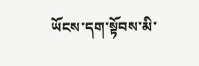ཡོངས་དག་སྟོབས་མི་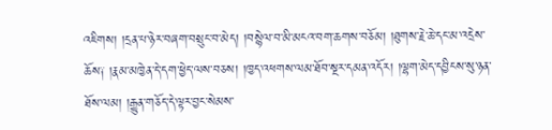འཇིགས། །དྲན་པ་ཉེར་བཞག་བསྲུང་བ་མེད། །བསྙེལ་བ་མི་མངའ་བག་ཆགས་བཅོམ། །ཐུགས་རྗེ་ཆེ་དང་མ་འདྲེས་ཆོས༑ །རྣམ་མཁྱེན་དེ་དག་ཕྱེད་ལས་བཅས། །ཁྱད་འཕགས་ལམ་ཐོབ་སྔར་དམན་འདོར། །ལྷག་མེད་དབྱིངས་སུ་ཉན་ཐོས་ལམ། །རྒྱུན་གཅོད་དེ་ལྟར་བྱང་སེམས་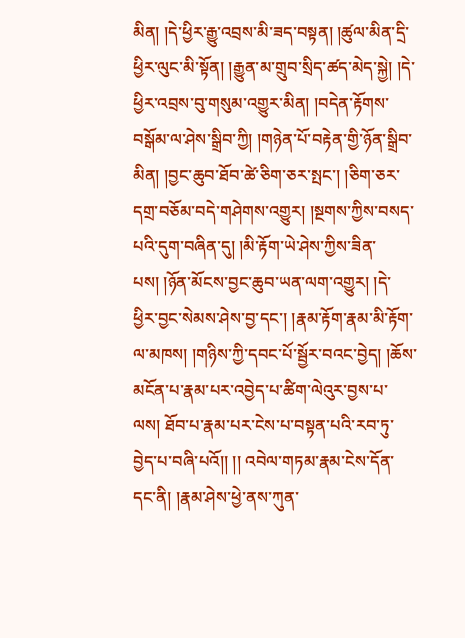མིན། །དེ་ཕྱིར་རྒྱུ་འབྲས་མི་ཟད་བསྟན། །ཚུལ་མིན་དྲི་ཕྱིར་ལུང་མི་སྟོན། །རྒྱུན་མ་གྲུབ་སྲིད་ཚད་མེད་སྐྱེ། །དེ་ཕྱིར་འབྲས་བུ་གསུམ་འགྱུར་མིན། །བདེན་རྟོགས་བསྒོམ་ལ་ཤེས་སྒྲིབ་ཀྱི། །གཉེན་པོ་བརྟེན་གྱི་ཉོན་སྒྲིབ་མིན། །བྱང་ཆུབ་ཐོབ་ཚེ་ཅིག་ཅར་སྤང་། །ཅིག་ཅར་དགྲ་བཅོམ་བདེ་གཤེགས་འགྱུར། །སྔགས་ཀྱིས་བསད་པའི་དུག་བཞིན་དུ། །མི་རྟོག་ཡེ་ཤེས་ཀྱིས་ཟིན་པས། །ཉོན་མོངས་བྱང་ཆུབ་ཡན་ལག་འགྱུར། །དེ་ཕྱིར་བྱང་སེམས་ཤེས་བྱ་དང་། །རྣམ་རྟོག་རྣམ་མི་རྟོག་ལ་མཁས། །གཉིས་ཀྱི་དབང་པོ་སྦྱོར་བའང་བྱེད། །ཆོས་མངོན་པ་རྣམ་པར་འབྱེད་པ་ཚིག་ལེའུར་བྱས་པ་ལས། ཐོབ་པ་རྣམ་པར་ངེས་པ་བསྟན་པའི་རབ་ཏུ་བྱེད་པ་བཞི་པའོ།། །། འབེལ་གཏམ་རྣམ་ངེས་དོན་དང་ནི། །རྣམ་ཤེས་ཕྱེ་ནས་ཀུན་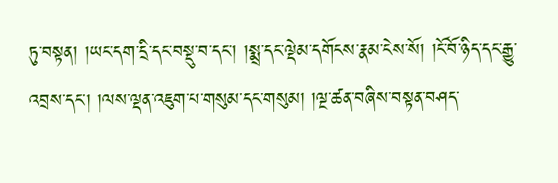ཏུ་བསྟན། །ཡང་དག་དྲི་དང་བསྡུ་བ་དང་། །སྨྲ་དང་ལྡེམ་དགོངས་རྣམ་ངེས་སོ། །ངོ་བོ་ཉིད་དང་རྒྱུ་འབྲས་དང་། །ལས་ལྡན་འཇུག་པ་གསུམ་དང་གསུམ། །ལྔ་ཚན་བཞིས་བསྟན་བཤད་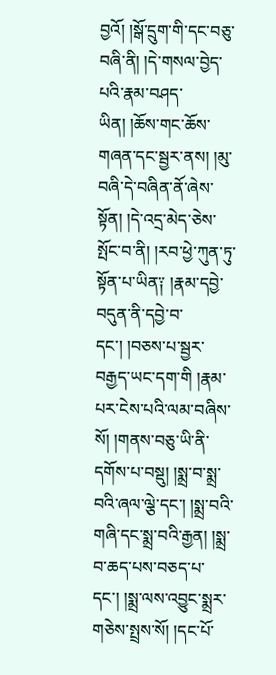བྱའོ། །སྒོ་དྲུག་གི་དང་བཅུ་བཞི་ནི། །དེ་གསལ་བྱེད་པའི་རྣམ་བཤད་ཡིན། །ཆོས་གང་ཆོས་གཞན་དང་སྦྱར་ནས། །མུ་བཞི་དེ་བཞིན་ནོ་ཞེས་སྟོན། །དེ་འདྲ་མེད་ཅེས་སྤོང་བ་ནི། །རབ་ཕྱེ་ཀུན་ཏུ་སྟོན་པ་ཡིན༑ །རྣམ་དབྱེ་བདུན་ནི་དབྱེ་བ་དང་། །བཅས་པ་སྦྱར་བརྒྱད་ཡང་དག་གི །རྣམ་པར་ངེས་པའི་ལམ་བཞིས་སོ། །གནས་བཅུ་ཡི་ནི་དགོས་པ་བསྡུ། །སྨྲ་བ་སྨྲ་བའི་ཞལ་ལྕེ་དང་། །སྨྲ་བའི་གཞི་དང་སྨྲ་བའི་རྒྱན། །སྨྲ་བ་ཆད་པས་བཅད་པ་དང་། །སྨྲ་ལས་འབྱུང་སྨྲར་གཅེས་སྤྲས་སོ། །དང་པོ་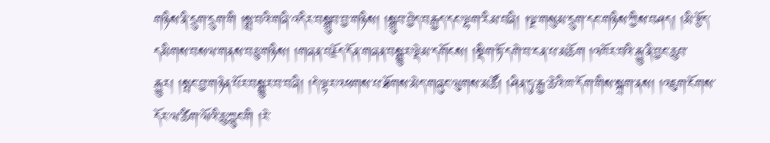གཉིས་ནི་དྲུག་དྲུག་གི །སྨྲ་བའི་གཞི་འདིར་བསྒྲུབ་བྱ་གཉིས། །སྒྲུབ་བྱེད་བརྒྱད་དང་ལྷག་རིམ་བཞི། །ལྔ་གསུམ་དྲུག་དང་གཉིས་ཀྱིས་བཤད། །མི་རྩོད་དམིགས་བསལ་གནས་བཅུ་གཉིས། །གཞན་བརྗོད་དོན་གཞན་བསྒྱུར་ལྡེམ་དགོངས། །སྡིག་ཏོ་དགེ་བ་ངན་པ་མཆོག །འཁོར་བའི་རྒྱུ་ནི་བྱང་ཆུབ་རྒྱུར། །སྤང་བྱ་གཉེན་པོར་བསྒྱུར་བ་བཞི། །དེ་ལྟར་འཕགས་པ་ཐོགས་མེད་གཞུང་ལུགས་མཚོ། །ཤིན་ཏུ་རྒྱ་ཆེའི་ཁ་དོག་གིས་སྐྲག་ནས། །འཇུག་ངོགས་དོར་ལ་ཚིག་ལོའི་ཆུ་ཀླུང་གི །རེ་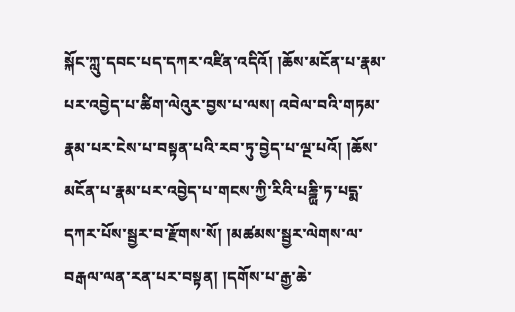སྐོང་ཀླུ་དབང་པད་དཀར་འཛིན་འདིའོ། །ཆོས་མངོན་པ་རྣམ་པར་འབྱེད་པ་ཚིག་ལེའུར་བྱས་པ་ལས། འབེལ་བའི་གཏམ་རྣམ་པར་ངེས་པ་བསྟན་པའི་རབ་ཏུ་བྱེད་པ་ལྔ་པའོ། །ཆོས་མངོན་པ་རྣམ་པར་འབྱེད་པ་གངས་ཀྱི་རིའི་པཎྜྻི་ཏ་པདྨ་དཀར་པོས་སྦྱར་བ་རྫོགས་སོ། །མཚམས་སྦྱར་ལེགས་ལ་བརྒལ་ལན་རན་པར་བསྟན། །དགོས་པ་རྒྱ་ཆེ་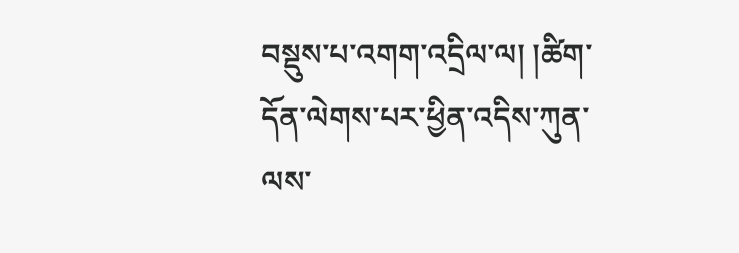བསྡུས་པ་འགག་འདྲིལ་ལ། །ཚིག་དོན་ལེགས་པར་ཕྱིན་འདིས་ཀུན་ལས་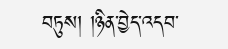བཏུས། །ཉིན་བྱེད་འདབ་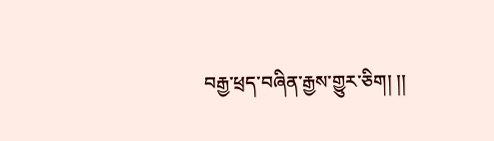བརྒྱ་ཕྲད་བཞིན་རྒྱས་གྱུར་ཅིག། །།